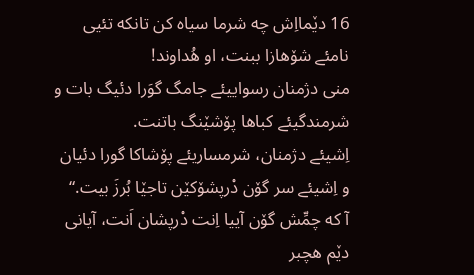16 دێمااِش چه شرما سیاه کن تانکه تئیی نامئے شۆهازا ببنت، او هُداوند!
منی دژمنان رسواییئے جامگ گوَرا دئیگ بات و شرمندگیئے کباها پۆشێنگ باتنت.
اِشیئے دژمنان، شرمساریئے پۆشاکا گورا دئیان و اِشیئے سر گۆن دْرپشۆکێن تاجێا بُرزَ بیت.“
آ که چمِّش گۆن آییا اِنت دْرپشان اَنت، آیانی دێم هچبر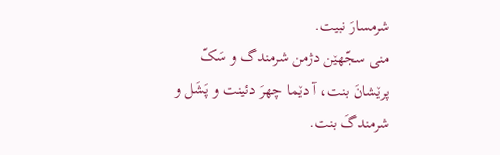شرمسارَ نبیت.
منی سجّهێن دژمن شرمندگ و سَکّ پرێشانَ بنت، آ دێما چهرَ دئینت و پَشَل و شرمندگَ بنت.